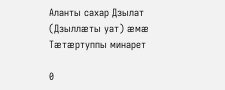Аланты сахар Дзылат (Дзыллӕты уат) ӕмӕ Тӕтӕртуппы минарет

0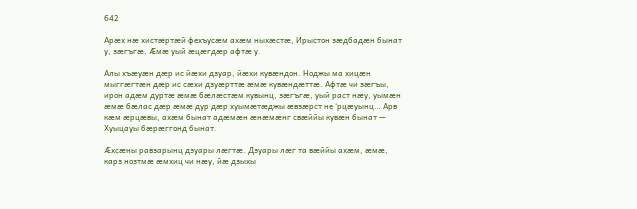642

Арӕх нӕ хистӕртӕй фехъусӕм ахӕм ныхӕстӕ, Ирыстон зӕдбадӕн бынат у, зӕгъгӕ. Ӕмӕ уый ӕцӕгдӕр афтӕ у.

Алы хъӕуӕн дӕр ис йӕхи дзуар, йӕхи кувӕндон. Ноджы ма хицӕн мыггӕгтӕн дӕр ис сӕхи дзуӕрттӕ ӕмӕ кувӕндӕттӕ. Афтӕ чи зӕгъы, ирон адӕм дуртӕ ӕмӕ бӕлӕстӕм кувынц, зӕгъгӕ, уый раст нӕу, уымӕн ӕмӕ бӕлас дӕр ӕмӕ дур дӕр хуымӕтӕджы ӕвзӕрст не ‘рцӕуынц… Арв кӕм ӕрцӕвы, ахӕм бынат адӕмӕн ӕнӕмӕнг свӕййы кувӕн бынат — Хуыцауы бӕрӕггонд бынат.

Ӕхсӕны равзарынц дзуары лӕгтӕ. Дзуары лӕг та вӕййы ахӕм, ӕмӕ, карз нозтмӕ ӕмхиц чи нӕу, йӕ дзыхы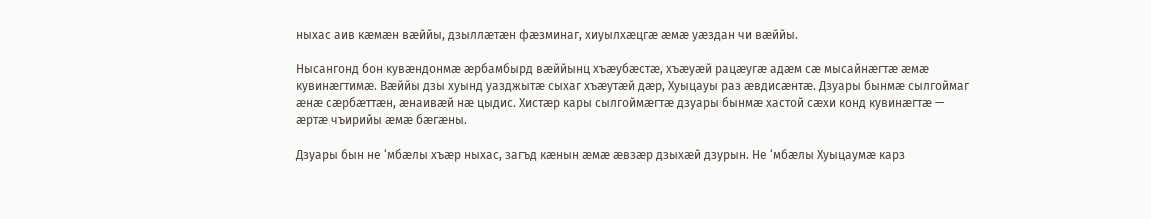ныхас аив кӕмӕн вӕййы, дзыллӕтӕн фӕзминаг, хиуылхӕцгӕ ӕмӕ уӕздан чи вӕййы.

Нысангонд бон кувӕндонмӕ ӕрбамбырд вӕййынц хъӕубӕстӕ, хъӕуӕй рацӕугӕ адӕм сӕ мысайнӕгтӕ ӕмӕ кувинӕгтимӕ. Вӕййы дзы хуынд уазджытӕ сыхаг хъӕутӕй дӕр, Хуыцауы раз ӕвдисӕнтӕ. Дзуары бынмӕ сылгоймаг ӕнӕ сӕрбӕттӕн, ӕнаивӕй нӕ цыдис. Хистӕр кары сылгоймӕгтӕ дзуары бынмӕ хастой сӕхи конд кувинӕгтӕ — ӕртӕ чъирийы ӕмӕ бӕгӕны.

Дзуары бын не ‘мбӕлы хъӕр ныхас, загъд кӕнын ӕмӕ ӕвзӕр дзыхӕй дзурын. Не ‘мбӕлы Хуыцаумӕ карз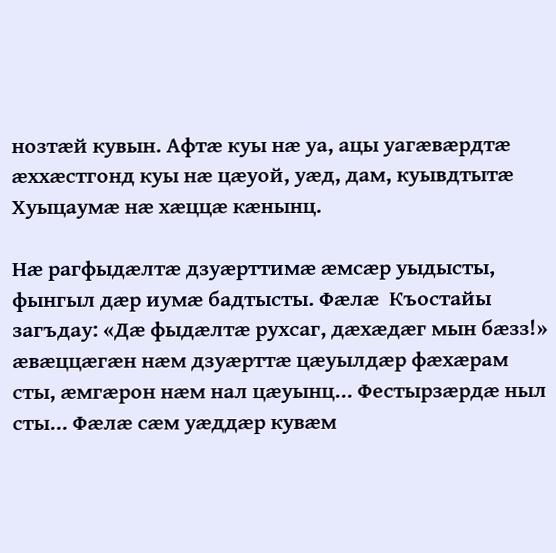нозтӕй кувын. Афтӕ куы нӕ уа, ацы уагӕвӕрдтӕ ӕххӕстгонд куы нӕ цӕуой, уӕд, дам, куывдтытӕ Хуыцаумӕ нӕ хӕццӕ кӕнынц.

Нӕ рагфыдӕлтӕ дзуӕрттимӕ ӕмсӕр уыдысты, фынгыл дӕр иумӕ бадтысты. Фӕлӕ  Къостайы загъдау: «Дӕ фыдӕлтӕ рухсаг, дӕхӕдӕг мын бӕзз!» ӕвӕццӕгӕн нӕм дзуӕрттӕ цӕуылдӕр фӕхӕрам сты, ӕмгӕрон нӕм нал цӕуынц… Фестырзӕрдӕ ныл сты… Фӕлӕ сӕм уӕддӕр кувӕм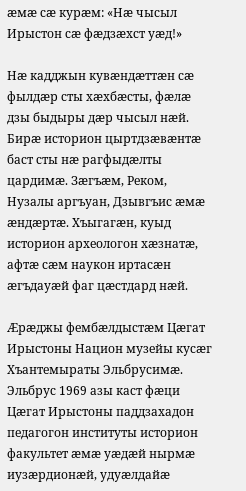ӕмӕ сӕ курӕм: «Нӕ чысыл Ирыстон сӕ фӕдзӕхст уӕд!»

Нӕ кадджын кувӕндӕттӕн сӕ фылдӕр сты хӕхбӕсты, фӕлӕ дзы быдыры дӕр чысыл нӕй. Бирӕ историон цыртдзӕвӕнтӕ баст сты нӕ рагфыдӕлты цардимӕ. Зӕгъӕм, Реком, Нузалы аргъуан, Дзывгъис ӕмӕ ӕндӕртӕ. Хъыгагӕн, куыд историон археологон хӕзнатӕ, афтӕ сӕм наукон иртасӕн ӕгъдауӕй фаг цӕстдард нӕй.

Ӕрӕджы фембӕлдыстӕм Цӕгат Ирыстоны Национ музейы кусӕг Хъантемыраты Эльбрусимӕ. Эльбрус 1969 азы каст фӕци Цӕгат Ирыстоны паддзахадон педагогон институты историон факультет ӕмӕ уӕдӕй нырмӕ иузӕрдионӕй, удуӕлдайӕ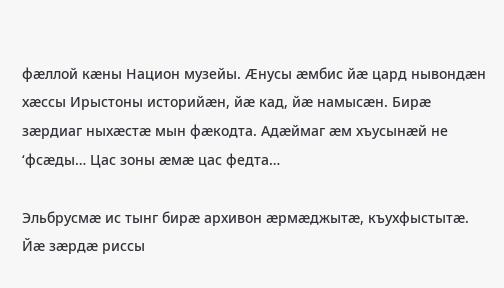фӕллой кӕны Национ музейы. Ӕнусы ӕмбис йӕ цард нывондӕн хӕссы Ирыстоны историйӕн, йӕ кад, йӕ намысӕн. Бирӕ зӕрдиаг ныхӕстӕ мын фӕкодта. Адӕймаг ӕм хъусынӕй не ‘фсӕды… Цас зоны ӕмӕ цас федта…

Эльбрусмӕ ис тынг бирӕ архивон ӕрмӕджытӕ, къухфыстытӕ. Йӕ зӕрдӕ риссы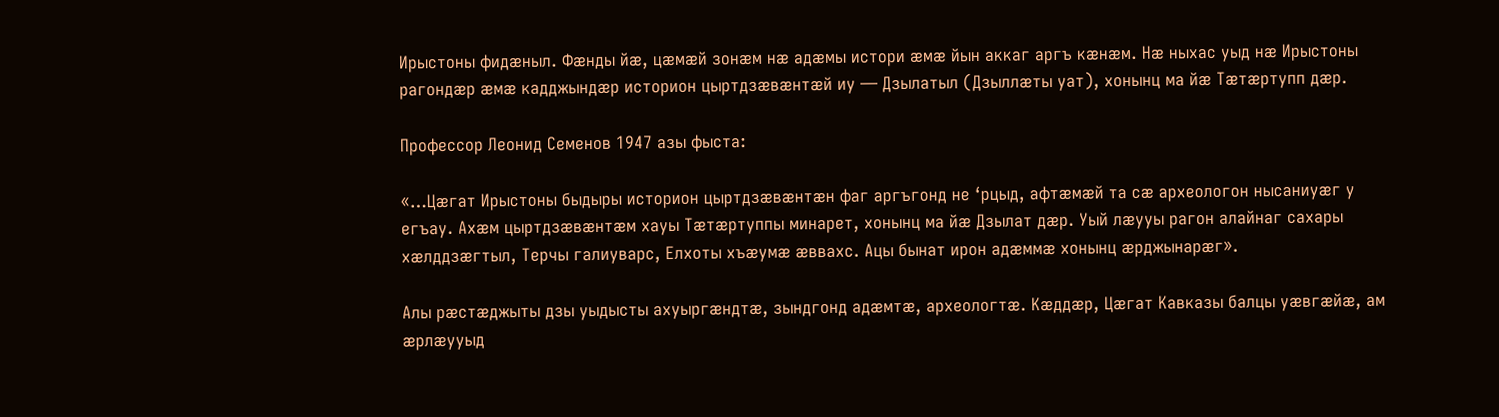Ирыстоны фидӕныл. Фӕнды йӕ, цӕмӕй зонӕм нӕ адӕмы истори ӕмӕ йын аккаг аргъ кӕнӕм. Нӕ ныхас уыд нӕ Ирыстоны рагондӕр ӕмӕ кадджындӕр историон цыртдзӕвӕнтӕй иу — Дзылатыл (Дзыллӕты уат), хонынц ма йӕ Тӕтӕртупп дӕр.

Профессор Леонид Семенов 1947 азы фыста:

«…Цӕгат Ирыстоны быдыры историон цыртдзӕвӕнтӕн фаг аргъгонд не ‘рцыд, афтӕмӕй та сӕ археологон нысаниуӕг у егъау. Ахӕм цыртдзӕвӕнтӕм хауы Тӕтӕртуппы минарет, хонынц ма йӕ Дзылат дӕр. Уый лӕууы рагон алайнаг сахары хӕлддзӕгтыл, Терчы галиуварс, Елхоты хъӕумӕ ӕввахс. Ацы бынат ирон адӕммӕ хонынц ӕрджынарӕг».

Алы рӕстӕджыты дзы уыдысты ахуыргӕндтӕ, зындгонд адӕмтӕ, археологтӕ. Кӕддӕр, Цӕгат Кавказы балцы уӕвгӕйӕ, ам ӕрлӕууыд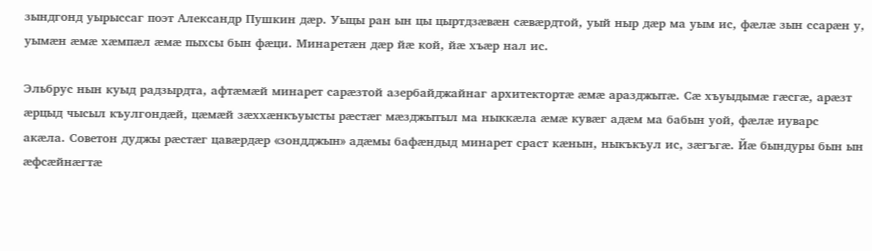зындгонд уырыссаг поэт Александр Пушкин дӕр. Уыцы ран ын цы цыртдзӕвӕн сӕвӕрдтой, уый ныр дӕр ма уым ис, фӕлӕ зын ссарӕн у, уымӕн ӕмӕ хӕмпӕл ӕмӕ пыхсы бын фӕци. Минаретӕн дӕр йӕ кой, йӕ хъӕр нал ис.

Эльбрус нын куыд радзырдта, афтӕмӕй минарет сарӕзтой азербайджайнаг архитектортӕ ӕмӕ аразджытӕ. Сӕ хъуыдымӕ гӕсгӕ, арӕзт ӕрцыд чысыл къулгондӕй, цӕмӕй зӕххӕнкъуысты рӕстӕг мӕзджытыл ма ныккӕла ӕмӕ кувӕг адӕм ма бабын уой, фӕлӕ иуварс акӕла. Советон дуджы рӕстӕг цавӕрдӕр «зондджын» адӕмы бафӕндыд минарет сраст кӕнын, ныкъкъул ис, зӕгъгӕ. Йӕ бындуры бын ын ӕфсӕйнӕгтӕ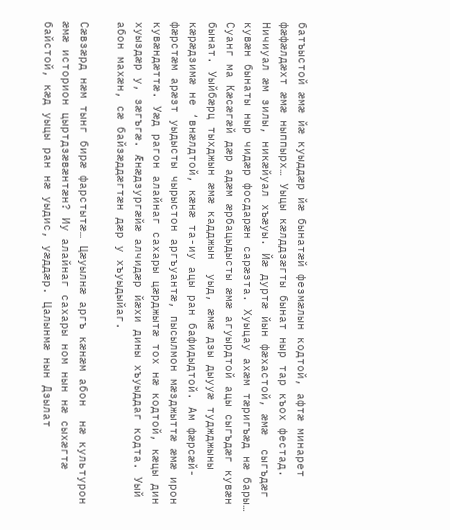батъыстой ӕмӕ йӕ куыддӕр йӕ бынатӕй фезмӕлын кодтой, афтӕ минарет фӕфӕлдӕхт ӕмӕ ныппырх… Уыцы кӕлддзӕгты бынат ныр тар къох фестад. Ничиуал ӕм зилы, никӕйуал хъӕуы. Йӕ дуртӕ йын фӕхастой, ӕмӕ  сыгъдӕг кувӕн бынаты ныр чидӕр фосдарӕн сарӕзта. Хуыцау ахӕм тӕригъӕд нӕ бары… Суанг ма Кӕсӕгӕй дӕр адӕм ӕрбацыдысты ӕмӕ агуырдтой ацы сыгъдӕг кувӕн бынат. Уыйбӕрц тыхджын ӕмӕ кадджын  уыд, ӕмӕ дзы дыууӕ туджджыны кӕрӕдзимӕ не ‘внӕлдтой, кӕнӕ та-иу ацы ран бафидыдтой. Ам фӕрсӕй-фӕрстӕм арӕзт уыдысты чырыстон аргъуантӕ, пысылмон мӕзджыттӕ ӕмӕ ирон кувӕндӕттӕ. Уӕд рагон алайнаг сахары цӕрджытӕ тох нӕ кодтой, кӕцы дин хуыздӕр у, зӕгъгӕ. Ӕнӕдзургӕйӕ алчидӕр йӕхи дины хъуыддаг кодта. Уый абон махӕн, сӕ байзӕддӕгтӕн дӕр у хъуыдыйаг.

Сӕвзӕрд нӕм тынг бирӕ фарстытӕ… Цӕуылнӕ аргъ кӕнӕм абон  нӕ культурон ӕмӕ историон цыртдзӕвӕнтӕн? Иу алайнаг сахары ном нын нӕ сыхӕгтӕ байстой, кӕд уыцы ран нӕ уыдис, уӕддӕр. Цалынмӕ нын Дзылат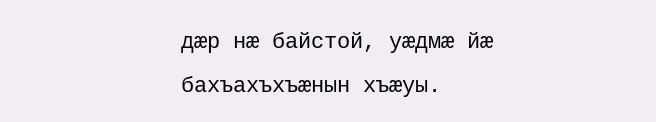дӕр нӕ байстой, уӕдмӕ йӕ бахъахъхъӕнын хъӕуы.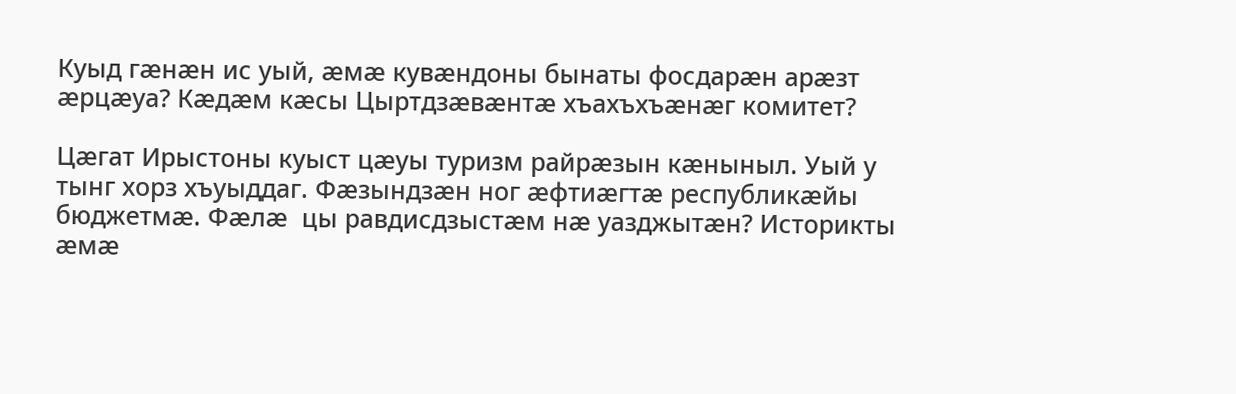Куыд гӕнӕн ис уый, ӕмӕ кувӕндоны бынаты фосдарӕн арӕзт ӕрцӕуа? Кӕдӕм кӕсы Цыртдзӕвӕнтӕ хъахъхъӕнӕг комитет?

Цӕгат Ирыстоны куыст цӕуы туризм райрӕзын кӕныныл. Уый у тынг хорз хъуыддаг. Фӕзындзӕн ног ӕфтиӕгтӕ республикӕйы бюджетмӕ. Фӕлӕ  цы равдисдзыстӕм нӕ уазджытӕн? Историкты ӕмӕ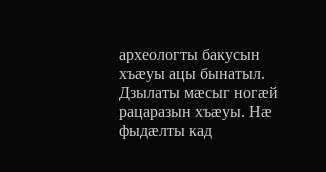археологты бакусын хъӕуы ацы бынатыл. Дзылаты мӕсыг ногӕй рацаразын хъӕуы. Нӕ фыдӕлты кад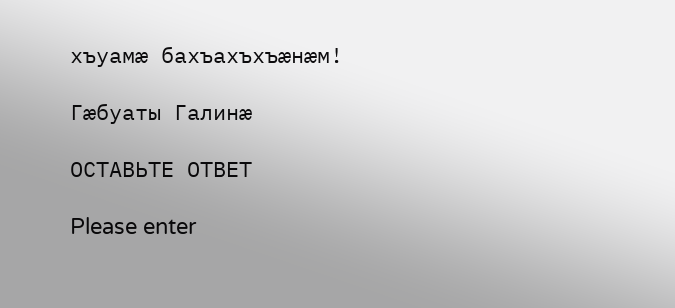хъуамӕ бахъахъхъӕнӕм!

Гӕбуаты Галинӕ

ОСТАВЬТЕ ОТВЕТ

Please enter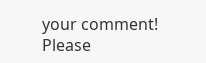your comment!
Please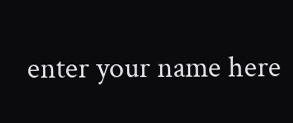enter your name here